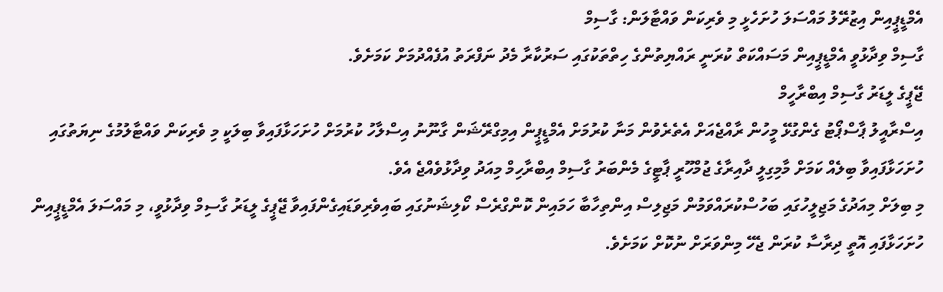އެމްޑީޕީއިން އިޒުރޭލު މައްސަލަ ހުށަހެޅީ މި ވެރިކަން ވައްޓާލަން: ގާސިމް
ގާސިމް ވިދާޅުވީ އެމްޑީޕީއިން މަސައްކަތް ކުރަނީ ރައްޔިތުންގެ ހިތްތަކުގައި ސަރުކާރާ މެދު ނަފްރަތު އުފެއްދުމަށް ކަމަށެވެ.
ޖޭޕީގެ ލީޑަރު ގާސިމް އިބްރާހީމް
އިސްރާއީލު ޕާސްޕޯޓު ގެންގުޅޭ މީހުން ރާއްޖެއަށް އެތެރެވުން މަނާ ކުރުމަށް އެމްޑީޕީން އިމިގްރޭޝަން ގާނޫނު އިސްލާހު ކުރުމަށް ހުށަހަޅާފައިވާ ބިލަކީ މި ވެރިކަން ވައްޓާލުމުގެ ނިޔަތުގައި ހުށަހަޅާފައިވާ ބިލެއް ކަމަށް މާމިގިލީ ދާއިރާގެ ޖުމްހޫރީ ޕާޓީގެ މެންބަރު ގާސިމް އިބްރާހިމް މިއަދު ވިދާޅުވެއްޖެ އެވެ.
މި ބިލަށް މިއަދުގެ މަޖިލީހުގައި ބަހުސްކުރައްވަމުން މަޖިލިސް އިންތިހާބާ ހަމައިން ކޮންގްރެސް ކޯލިޝަނުގައި ބައިވެރިވަޑައިގެންފައިވާ ޖޭޕީގެ ލީޑަރު ގާސިމް ވިދާޅުވީ، މި މައްސަލަ އެމްޑީޕީއިން ހުށަހަޅާފައި އޮތީ ދިރާސާ ކުރަން ޖެހޭ މިންވަރަށް ނުކޮށް ކަމަށެވެ.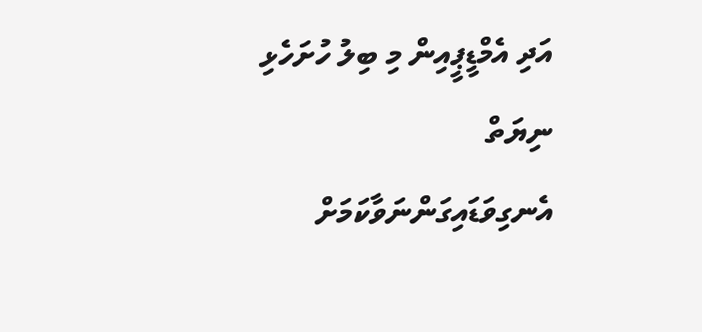އަދި އެމްޑީޕީއިން މި ބިލު ހުށަހެޅި ނިޔަތް އެނގިވަޑައިގަންނަވާކަމަށް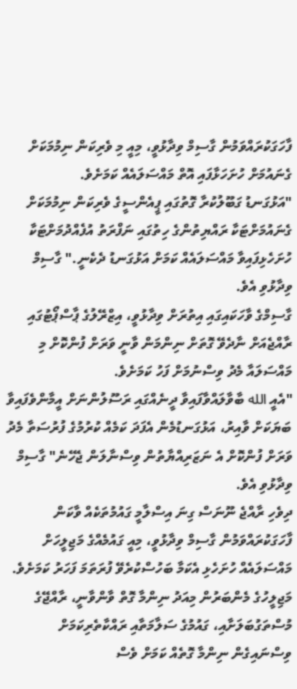ފާހަގަކުރައްވަމުން ގާސިމް ވިދާޅުވީ، މިއީ މި ވެރިކަން ނިމުމަކަށް ގެނައުމަށް ހުށަހަޅާފައި އޮތް މައްސަލައެއް ކަމަށެވެ.
"އަޅުގަނޑު ގަބޫލުކުރާ ގޮތުގައި ޕީއެންސީގެ ވެރިކަން ނިމުމަކަށް ގެނައުމަށްޓަކާ ރައްޔިތުންގެ ހިތުގައި ނަފްރަތު އުފެއްދުމަށްޓަކާ ހުށަހެޅިފައިވާ މައްސަލައެއް ކަމަށް އަޅުގަނޑު ދެކެނީ." ގާސިމް ވިދާޅުވި އެވެ.
ގާސިމްގެ ވާހަކައިގައި އިތުރަށް ވިދާޅުވީ، އިޒްރޭލުގެ ޕާސްޕޯޓުގައި ރާއްޖެއަށް ނާދެވޭ ގޮތަށް ނިންމަން ވާނީ ވަރަށް ފުންކޮށް މި މައްސަލައާ މެދު ވިސްނުމަށް ފަހު ކަމަށެވެ.
"އެއީ الله ބާވާލައްވާފައިވާ ދީނެއްގައި ރަސޫލުންނަށް އީމާންވެފައިވާ ބަޔަކަށް ވާއިރު، އަޅުގަނޑުމެން އެފަދަ ކަމެއް ކުރުމުގެ ފުރުސަތާ މެދު ވަރަށް ފުންކޮށް އެ ނަޒަރިއްޔާތުން ވިސްނާލަން ޖެހޭނެ" ގާސިމް ވިދާޅުވި އެވެ.
ދިވެހި ރާއްޖެ ނޫނަސް ގިނަ އިސްލާމީ ގައުމުތަކެއް ވާކަން ފާހަގަކުރައްވަމުން ގާސިމް ވިދާޅުވީ، މިއީ ގައުމެއްގެ މަޖިލީހަށް މައްސަލައެއް ހުށަހެޅި އެކަމާ ބަހުސްކުރެވޭ ފުރަތަމަ ފަހަރު ކަމަށެވެ.
މަޖިލީހުގެ މެންބަރުން މިއަދު ނިންމާ ގޮތް ވާންވާނީ، ރާއްޖޭގެ މުސްތަގުބަލަށާއި، ގައުމުގެ ސަލާމަތާއި ރައްކާތެރިކަމަށް ވިސްނައިގެން ނިންމާ ގޮތެއް ކަމަށް ވެސް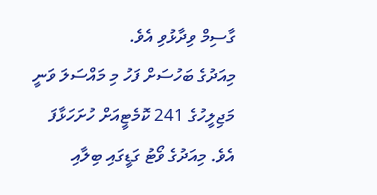ގާސިމް ވިދާޅުވި އެވެ.
މިއަދުގެ ބަހުސަށް ފަހު މި މައްސަލަ ވަނީ މަޖިލީހުގެ 241 ކޮމެޓީއަށް ހުށަހަޅާފަ އެވެ. މިއަދުގެ ވޯޓު ގަޑީގައި ބިލާއި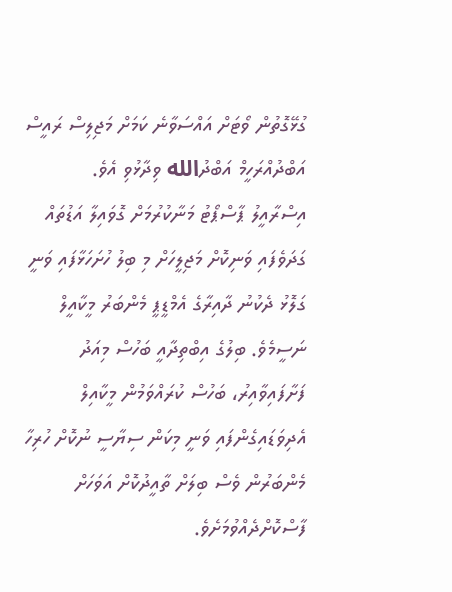ގުޅޭގޮތުން ވޯޓަށް އައްސަވާނެ ކަމަށް މަޖިލިސް ރައީސް އަބްދުއްރަހީމް އަބްދުالله ވިދާޅުވި އެވެ.
އިސްރާއީލު ޕާސްޕޯޓު މަނާކުރުމަށް ގޮވައިލާ އަޑުތައް ގަދަވެފައި ވަނިކޮށް މަޖިލީހަށް މި ބިލު ހުށަހަޅާފައި ވަނީ ގަލޮޅު ދެކުނު ދާއިރާގެ އެމްޑީޕީ މެންބަރު މީކާއީލް ނަސީމެވެ. ބިލުގެ އިބްތިދާއީ ބަހުސް މިއަދު ފަށާފައިވާއިރު، ބަހުސް ކުރައްވަމުން މީކާއިލް އެދިވަޑައިގެންފައި ވަނީ މިކަން ސިޔާސީ ނުކޮށް ހުރިހާ މެންބަރުން ވެސް ބިލަށް ތާއީދުކޮށް އަވަހަށް ފާސްކޮށްދެއްވުމަށެވެ.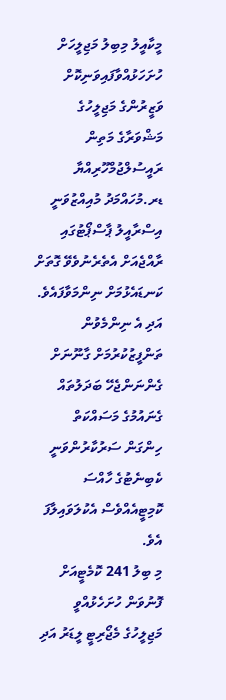މީކާއީލު މިބިލު މަޖިލީހަށް ހުށަހަޅުއްވާފައިވަނިކޮށް ވަޒީރުންގެ މަޖިލީހުގެ މަޝްވަރާގެ މަތިން ރައީސުލްޖުމްހޫރިއްޔާ ޑރ.މުހައްމަދު މުއިއްޒުވަނީ އިސްރާއީލު ޕާސްޕޯޓުގައި ރާއްޖެއަށް އެތެރެނުވެވޭ ގޮތަށް ކަނޑައެޅުމަށް ނިންމަވާފައެވެ. އަދި އެ ނިންމެވުން ތަންފީޒުކުރުމަށް ގާނޫނަށް ގެންނަންޖެހޭ ބަދަލުތައް ގެނައުމުގެ މަސައްކަތް ހިންގަން ސަރުކާރުންވަނީ ކެބިނެޓުގެ ހާއްސަ ކޮމިޓީއެއްވެސް އެކުލަވައިލާފަ އެވެ.
މި ބިލު 241 ކޮމެޓީއަށް ފޮނުވަން ހުށަހެޅުއްވީ މަޖިލީހުގެ މެޖޯރިޓީ ލީޑަރު އަދި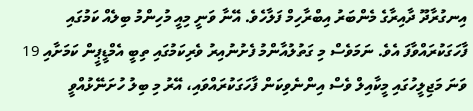އިނގުރާދޫ ދާއިރާގެ މެންބަރު އިބްރާހިމް ފަލާހެވެ. އޭނާ ވަނީ މިއީ މުހިންމު ބިލެއް ކަމުގައި ފާހަގަކުރައްވާފަ އެވެ. ނަމަވެސް މި ގަތުލުއާންމު ފެށުނުއިރު ވެރިކަމުގައި ތިބީ އެމްޑީޕީން ކަމަށާއި 19 ވަނަ މަޖިލީހުގައި މީކާއިލް ވެސް އިންނެވިކަން ފާހަގަކުރައްވައި، އޭރު މި ބިލު ހުށަނޭޅުއްވީ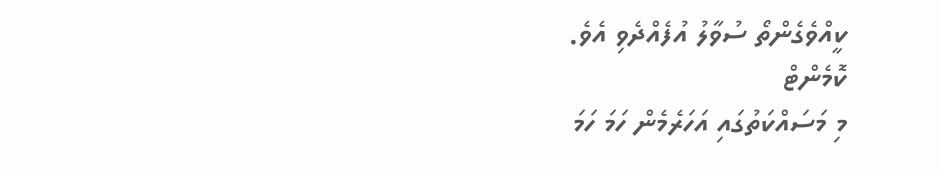ކީއްވެގެންތޯ ސުވާލު އުފެއްދެވި އެވެ.
ކޮމެންޓް
މި މަސައްކަތުގައި އަހަރެމެން ހަމަ ހަމަ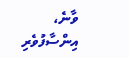ވާނެ، އިންސާފުވެރި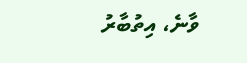ވާނެ، އިތުބާރު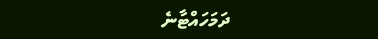ދަމަހައްޓާނެ